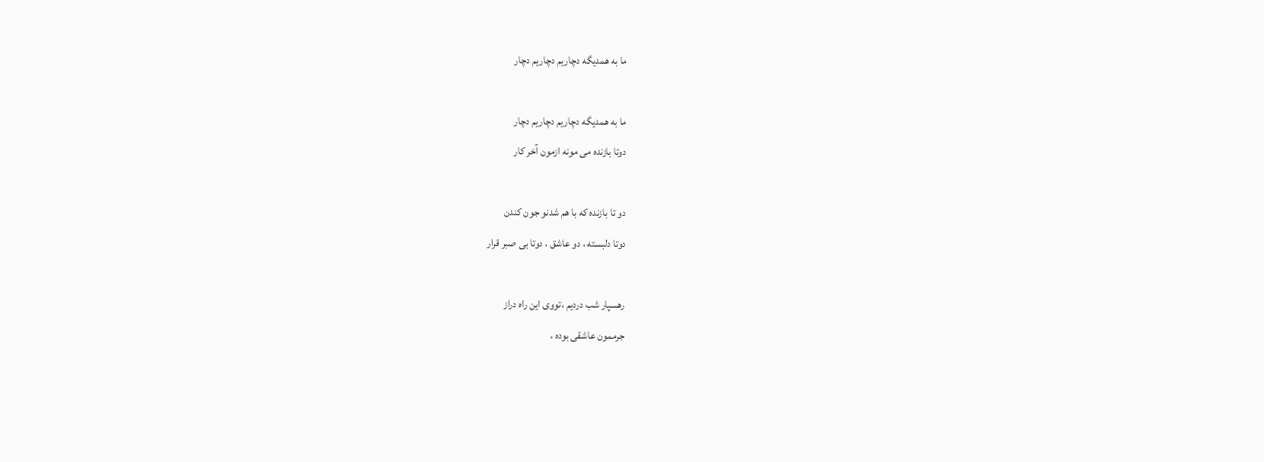ما به همدیگه دچاریم دچاریم دچار

ما به همدیگه دچاریم دچاریم دچار
دوتا بازنده می مونه ازمون آخر کار

دو تا بازنده که با هم شدنو جون کندن
دوتا دلبسته ، دو عاشق ، دوتا بی صبر قرار

رهسپار شب دردیم ،تووی این راه دراز
جرممون عاشقی بوده ،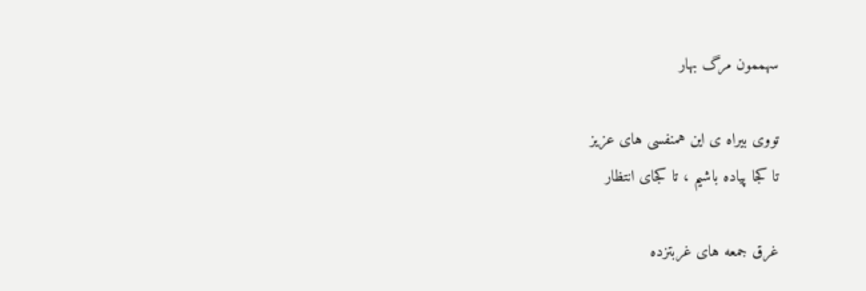سهممون مرگ بهار

تووی بیراه ی این همنفسی های عزیز
تا کجا پیاده باشیم ، تا کجای انتظار

غرق جمعه های غربتزده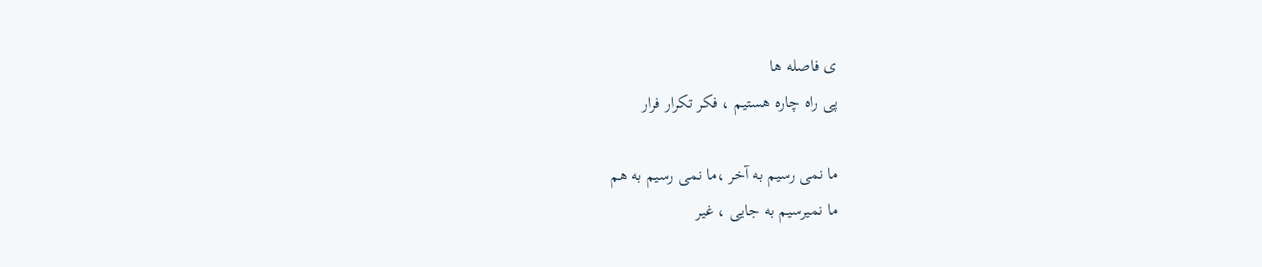ی فاصله ها
پی راه چاره هستیم ، فکر تکرار فرار

ما نمی رسیم به آخر ،ما نمی رسیم به هم
ما نمیرسیم به جایی ، غیر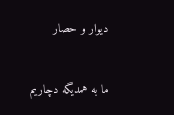دیوار و حصار

ما به همدیگه دچاریم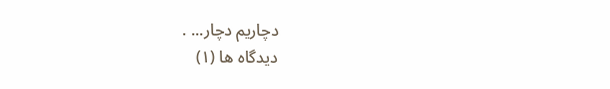دچاریم دچار... .
دیدگاه ها (۱)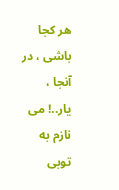هر کجا باشی ، در آنجا ، یار..! می نازم به توبی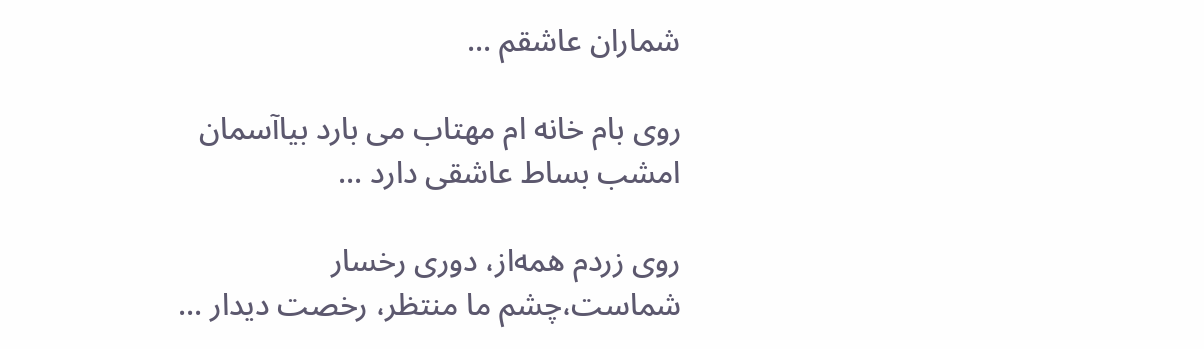شماران عاشقم ...

روی بام خانه ام مهتاب می بارد بیاآسمان امشب بساط عاشقی دارد ...

روی زردم همه‌از، دوری رخسار شماست،چشم ما منتظر، رخصت دیدار ...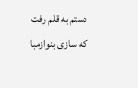دستم به قلم رفت که سازی بنوازمبا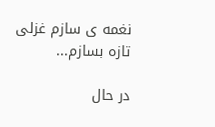نغمه ی سازم غزلی تازه بسازم...

در حال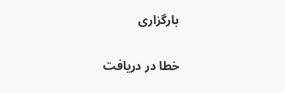بارگزاری

خطا در دریافت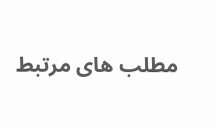مطلب های مرتبط